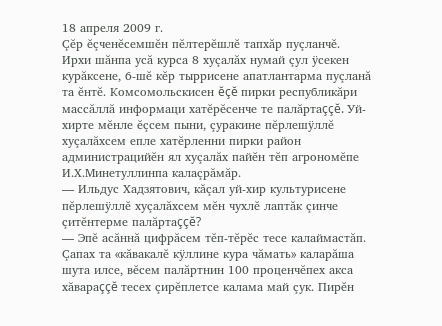18 апреля 2009 г.
Çĕр ĕçченĕсемшĕн пĕлтерĕшлĕ тапхăр пуçланчĕ. Ирхи шăнпа усă курса 8 хуçалăх нумай çул ÿсекен курăксене, 6-шĕ кĕр тыррисене апатлантарма пуçланă та ĕнтĕ. Комсомольскисен ĕçĕ пирки республикăри массăллă информаци хатĕрĕсенче те палăртаççĕ. Уй-хирте мĕнле ĕçсем пыни, çуракине пĕрлешÿллĕ хуçалăхсем епле хатĕрленни пирки район администрацийĕн ял хуçалăх пайĕн тĕп агрономĕпе И.Х.Минетуллинпа калаçрăмăр.
— Ильдус Хадзятович, кăçал уй-хир культурисене пĕрлешÿллĕ хуçалăхсем мĕн чухлĕ лаптăк çинче çитĕнтерме палăртаççĕ?
— Эпĕ асăннă цифрăсем тĕп-тĕрĕс тесе калаймастăп. Çапах та «кăвакалĕ кÿллине кура чăмать» каларăша шута илсе, вĕсем палăртнин 100 проценчĕпех акса хăвараççĕ тесех çирĕплетсе калама май çук. Пирĕн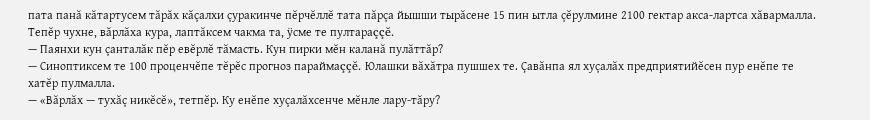пата панă кăтартусем тăрăх кăçалхи çуракинче пĕрчĕллĕ тата пăрçа йышши тырăсене 15 пин ытла çĕрулмине 2100 гектар акса-лартса хăвармалла. Тепĕр чухне, вăрлăха кура, лаптăксем чакма та, ÿсме те пултараççĕ.
— Паянхи кун çанталăк пĕр евĕрлĕ тăмасть. Кун пирки мĕн каланă пулăттăр?
— Синоптиксем те 100 проценчĕпе тĕрĕс прогноз параймаççĕ. Юлашки вăхăтра пушшех те. Çавăнпа ял хуçалăх предприятийĕсен пур енĕпе те хатĕр пулмалла.
— «Вăрлăх — тухăç никĕсĕ», тетпĕр. Ку енĕпе хуçалăхсенче мĕнле лару-тăру?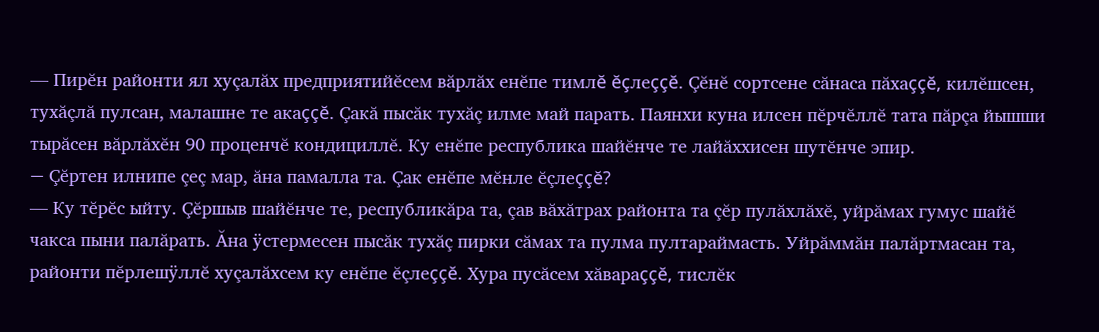— Пирĕн районти ял хуçалăх предприятийĕсем вăрлăх енĕпе тимлĕ ĕçлеççĕ. Çĕнĕ сортсене сăнаса пăхаççĕ, килĕшсен, тухăçлă пулсан, малашне те акаççĕ. Çакă пысăк тухăç илме май парать. Паянхи куна илсен пĕрчĕллĕ тата пăрçа йышши тырăсен вăрлăхĕн 90 проценчĕ кондициллĕ. Ку енĕпе республика шайĕнче те лайăххисен шутĕнче эпир.
— Çĕртен илнипе çеç мар, ăна памалла та. Çак енĕпе мĕнле ĕçлеççĕ?
— Ку тĕрĕс ыйту. Çĕршыв шайĕнче те, республикăра та, çав вăхăтрах районта та çĕр пулăхлăхĕ, уйрăмах гумус шайĕ чакса пыни палăрать. Ăна ÿстермесен пысăк тухăç пирки сăмах та пулма пултараймасть. Уйрăммăн палăртмасан та, районти пĕрлешÿллĕ хуçалăхсем ку енĕпе ĕçлеççĕ. Хура пусăсем хăвараççĕ, тислĕк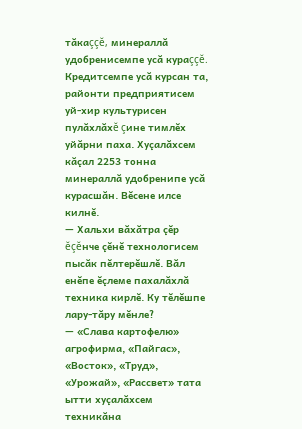тăкаççĕ, минераллă удобренисемпе усă кураççĕ. Кредитсемпе усă курсан та, районти предприятисем уй-хир культурисен пулăхлăхĕ çине тимлĕх уйăрни паха. Хуçалăхсем кăçал 2253 тонна минераллă удобренипе усă курасшăн. Вĕсене илсе килнĕ.
— Хальхи вăхăтра çĕр ĕçĕнче çĕнĕ технологисем пысăк пĕлтерĕшлĕ. Вăл енĕпе ĕçлеме пахалăхлă техника кирлĕ. Ку тĕлĕшпе лару-тăру мĕнле?
— «Слава картофелю» агрофирма, «Пайгас», «Восток», «Труд», «Урожай», «Рассвет» тата ытти хуçалăхсем техникăна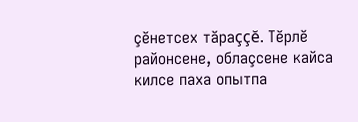çĕнетсех тăраççĕ. Тĕрлĕ районсене, облаçсене кайса килсе паха опытпа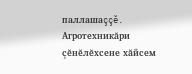паллашаççĕ. Агротехникăри çĕнĕлĕхсене хăйсем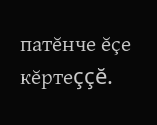патĕнче ĕçе кĕртеççĕ.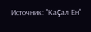Источник: "Каçал Ен"